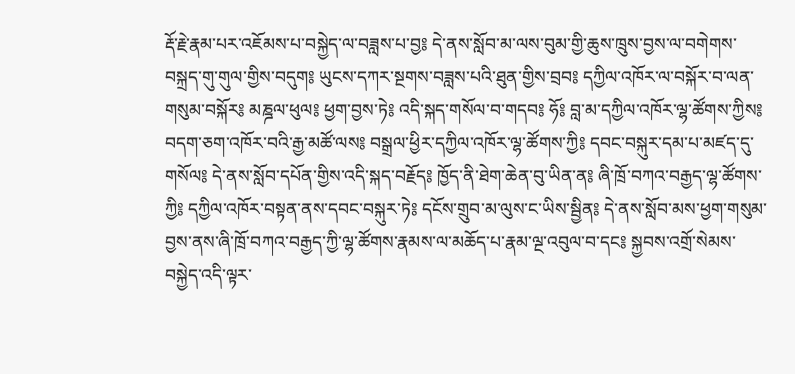རྡོ་རྗེ་རྣམ་པར་འཇོམས་པ་བསྐྱེད་ལ་བཟླས་པ་བྱ༔ དེ་ནས་སློབ་མ་ལས་བུམ་གྱི་ཆུས་ཁྲུས་བྱས་ལ་བགེགས་བསྐྲད་གུ་གུལ་གྱིས་བདུག༔ ཡུངས་དཀར་སྔགས་བཟླས་པའི་ཐུན་གྱིས་བྲབ༔ དཀྱིལ་འཁོར་ལ་བསྐོར་བ་ལན་གསུམ་བསྐོར༔ མཎྜལ་ཕུལ༔ ཕྱག་བྱས་ཏེ༔ འདི་སྐད་གསོལ་བ་གདབ༔ ཧོ༔ བླ་མ་དཀྱིལ་འཁོར་ལྷ་ཚོགས་ཀྱིས༔ བདག་ཅག་འཁོར་བའི་རྒྱ་མཚོ་ལས༔ བསྒྲལ་ཕྱིར་དཀྱིལ་འཁོར་ལྷ་ཚོགས་ཀྱི༔ དབང་བསྐུར་དམ་པ་མཛད་དུ་གསོལ༔ དེ་ནས་སློབ་དཔོན་གྱིས་འདི་སྐད་བརྗོད༔ ཁྱོད་ནི་ཐེག་ཆེན་བུ་ཡིན་ན༔ ཞི་ཁྲོ་བཀའ་བརྒྱད་ལྷ་ཚོགས་ཀྱི༔ དཀྱིལ་འཁོར་བསྟན་ནས་དབང་བསྐུར་ཏེ༔ དངོས་གྲུབ་མ་ལུས་ང་ཡིས་སྦྱིན༔ དེ་ནས་སློབ་མས་ཕྱག་གསུམ་བྱས་ནས་ཞི་ཁྲོ་བཀའ་བརྒྱད་ཀྱི་ལྷ་ཚོགས་རྣམས་ལ་མཆོད་པ་རྣམ་ལྔ་འབུལ་བ་དང༔ སྐྱབས་འགྲོ་སེམས་བསྐྱེད་འདི་ལྟར་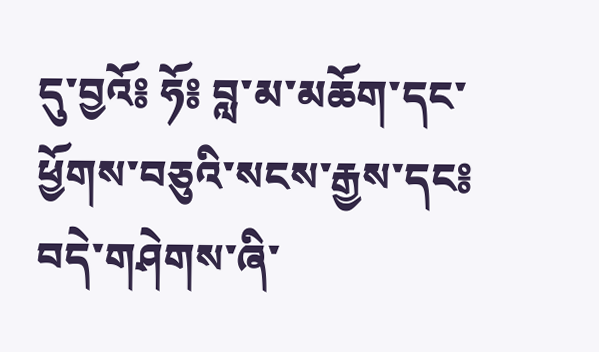དུ་བྱའོ༔ ཧོ༔ བླ་མ་མཆོག་དང་ཕྱོགས་བཅུའི་སངས་རྒྱས་དང༔ བདེ་གཤེགས་ཞི་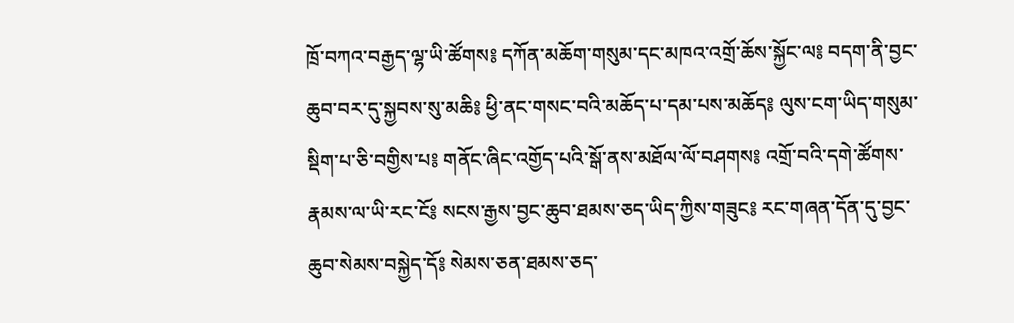ཁྲོ་བཀའ་བརྒྱད་ལྷ་ཡི་ཚོགས༔ དཀོན་མཆོག་གསུམ་དང་མཁའ་འགྲོ་ཆོས་སྐྱོང་ལ༔ བདག་ནི་བྱང་ཆུབ་བར་དུ་སྐྱབས་སུ་མཆི༔ ཕྱི་ནང་གསང་བའི་མཆོད་པ་དམ་པས་མཆོད༔ ལུས་ངག་ཡིད་གསུམ་སྡིག་པ་ཅི་བགྱིས་པ༔ གནོང་ཞིང་འགྱོད་པའི་སྒོ་ནས་མཐོལ་ལོ་བཤགས༔ འགྲོ་བའི་དགེ་ཚོགས་རྣམས་ལ་ཡི་རང་ངོ༔ སངས་རྒྱས་བྱང་ཆུབ་ཐམས་ཅད་ཡིད་ཀྱིས་གཟུང༔ རང་གཞན་དོན་དུ་བྱང་ཆུབ་སེམས་བསྐྱེད་དོ༔ སེམས་ཅན་ཐམས་ཅད་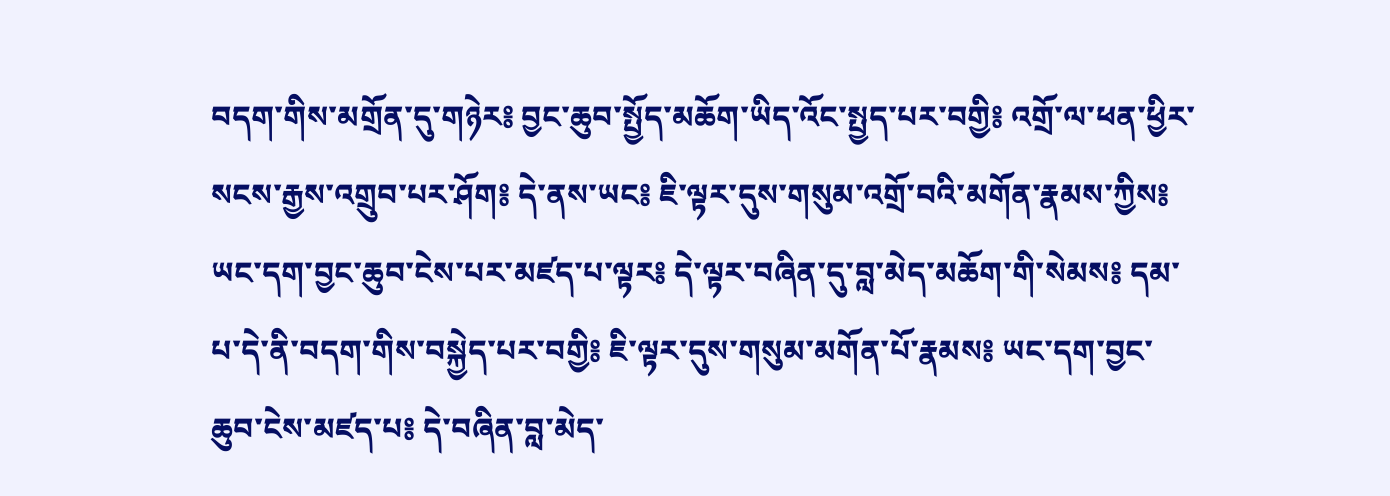བདག་གིས་མགྲོན་དུ་གཉེར༔ བྱང་ཆུབ་སྤྱོད་མཆོག་ཡིད་འོང་སྤྱད་པར་བགྱི༔ འགྲོ་ལ་ཕན་ཕྱིར་སངས་རྒྱས་འགྲུབ་པར་ཤོག༔ དེ་ནས་ཡང༔ ཇི་ལྟར་དུས་གསུམ་འགྲོ་བའི་མགོན་རྣམས་ཀྱིས༔ ཡང་དག་བྱང་ཆུབ་ངེས་པར་མཛད་པ་ལྟར༔ དེ་ལྟར་བཞིན་དུ་བླ་མེད་མཆོག་གི་སེམས༔ དམ་པ་དེ་ནི་བདག་གིས་བསྐྱེད་པར་བགྱི༔ ཇི་ལྟར་དུས་གསུམ་མགོན་པོ་རྣམས༔ ཡང་དག་བྱང་ཆུབ་ངེས་མཛད་པ༔ དེ་བཞིན་བླ་མེད་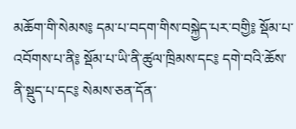མཆོག་གི་སེམས༔ དམ་པ་བདག་གིས་བསྐྱེད་པར་བགྱི༔ སྡོམ་པ་འབོགས་པ་ནི༔ སྡོམ་པ་ཡི་ནི་ཚུལ་ཁྲིམས་དང༔ དགེ་བའི་ཆོས་ནི་སྡུད་པ་དང༔ སེམས་ཅན་དོན་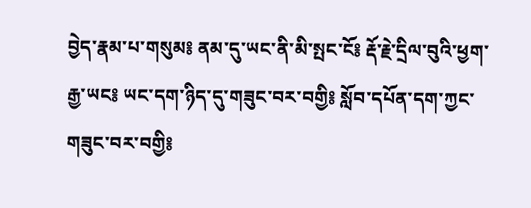བྱེད་རྣམ་པ་གསུམ༔ ནམ་དུ་ཡང་ནི་མི་སྤང་ངོ༔ རྡོ་རྗེ་དྲིལ་བུའི་ཕྱག་རྒྱ་ཡང༔ ཡང་དག་ཉིད་དུ་གཟུང་བར་བགྱི༔ སློབ་དཔོན་དག་ཀྱང་གཟུང་བར་བགྱི༔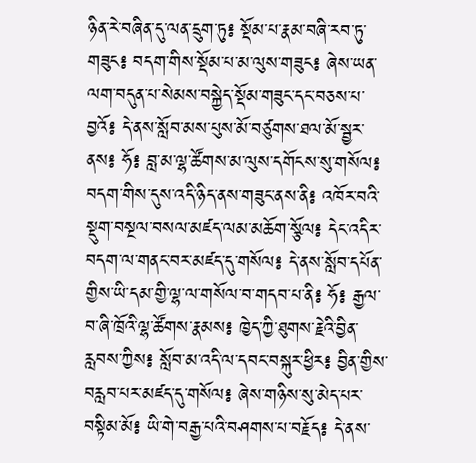ཉིན་རེ་བཞིན་དུ་ལན་དྲུག་ཏུ༔ སྡོམ་པ་རྣམ་བཞི་རབ་ཏུ་གཟུང༔ བདག་གིས་སྡོམ་པ་མ་ལུས་གཟུང༔ ཞེས་ཡན་ལག་བདུན་པ་སེམས་བསྐྱེད་སྡོམ་གཟུང་དང་བཅས་པ་བྱའོ༔ དེ་ནས་སློབ་མས་པུས་མོ་བཙུགས་ཐལ་མོ་སྦྱར་ནས༔ ཧོ༔ བླ་མ་ལྷ་ཚོགས་མ་ལུས་དགོངས་སུ་གསོལ༔ བདག་གིས་དུས་འདི་ཉིད་ནས་གཟུང་ནས་ནི༔ འཁོར་བའི་སྡུག་བསྔལ་བསལ་མཛད་ལམ་མཆོག་སྩོལ༔ དེང་འདིར་བདག་ལ་གནང་བར་མཛད་དུ་གསོལ༔ དེ་ནས་སློབ་དཔོན་གྱིས་ཡི་དམ་གྱི་ལྷ་ལ་གསོལ་བ་གདབ་པ་ནི༔ ཧོ༔ རྒྱལ་བ་ཞི་ཁྲོའི་ལྷ་ཚོགས་རྣམས༔ ཁྱེད་ཀྱི་ཐུགས་རྗེའི་བྱིན་རླབས་ཀྱིས༔ སློབ་མ་འདི་ལ་དབང་བསྐུར་ཕྱིར༔ བྱིན་གྱིས་བརླབ་པར་མཛད་དུ་གསོལ༔ ཞེས་གཉིས་སུ་མེད་པར་བསྟིམ་མོ༔ ཡི་གེ་བརྒྱ་པའི་བཤགས་པ་བརྗོད༔ དེ་ནས་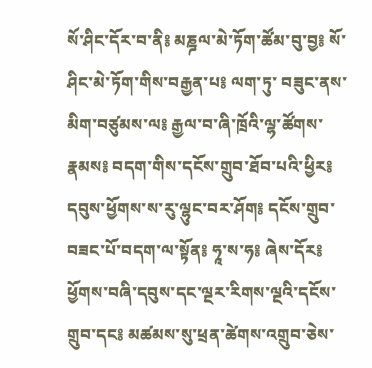སོ་ཤིང་དོར་བ་ནི༔ མཎྜལ་མེ་ཏོག་ཚོམ་བུ་བྱ༔ སོ་ཤིང་མེ་ཏོག་གིས་བརྒྱན་པ༔ ལག་ཏུ་ བཟུང་ནས་མིག་བཙུམས་ལ༔ རྒྱལ་བ་ཞི་ཁྲོའི་ལྷ་ཚོགས་རྣམས༔ བདག་གིས་དངོས་གྲུབ་ཐོབ་པའི་ཕྱིར༔ དབུས་ཕྱོགས་ས་རུ་ལྷུང་བར་ཤོག༔ དངོས་གྲུབ་བཟང་པོ་བདག་ལ་སྟོན༔ ཧཱ་ས་ཧ༔ ཞེས་དོར༔ ཕྱོགས་བཞི་དབུས་དང་ལྔར་རིགས་ལྔའི་དངོས་གྲུབ་དང༔ མཚམས་སུ་ཕྲན་ཚེགས་འགྲུབ་ཅེས་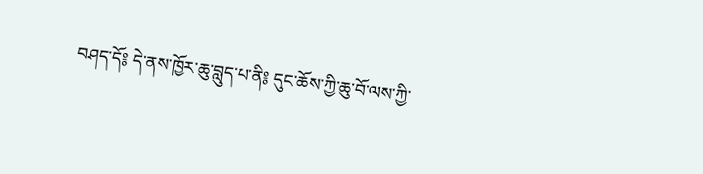བཤད་དོ༔ དེ་ནས་ཁྱོར་ཆུ་བླུད་པ་ནི༔ དུང་ཆོས་ཀྱི་ཆུ་བོ་ལས་ཀྱི་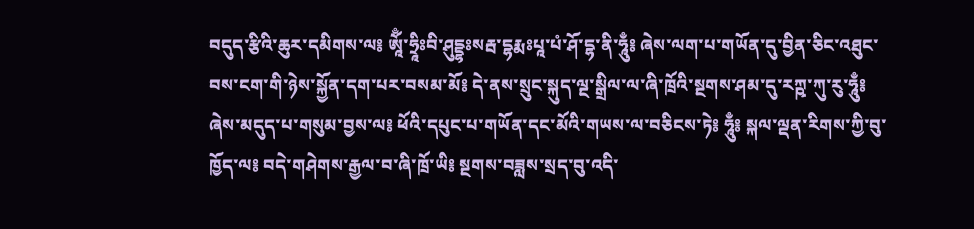བདུད་རྩིའི་ཆུར་དམིགས་ལ༔ ཨཱོྃ་ཧྲཱིཿབི་ཤུདྡྷཿསརྦ་དྷརྨཿཔཱ་པཾ་ཤོ་དྷ་ནི་ཧཱུྃ༔ ཞེས་ལག་པ་གཡོན་དུ་བྱིན་ཅིང་འཐུང་བས་ངག་གི་ཉེས་སྐྱོན་དག་པར་བསམ་མོ༔ དེ་ནས་སྲུང་སྐུད་ལྔ་སྒྲིལ་ལ་ཞི་ཁྲོའི་སྔགས་ཤམ་དུ་རཀྵ་ཀུ་རུ་ཧཱུྃ༔ ཞེས་མདུད་པ་གསུམ་བྱས་ལ༔ ཕོའི་དཔུང་པ་གཡོན་དང་མོའི་གཡས་ལ་བཅིངས་ཏེ༔ ཧཱུྃ༔ སྐལ་ལྡན་རིགས་ཀྱི་བུ་ཁྱོད་ལ༔ བདེ་གཤེགས་རྒྱལ་བ་ཞི་ཁྲོ་ཡི༔ སྔགས་བཟླས་སྲད་བུ་འདི་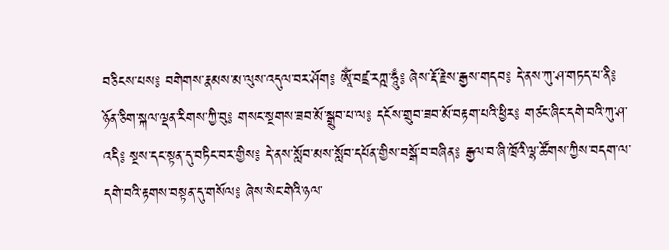བཅིངས་པས༔ བགེགས་རྣམས་མ་ལུས་འདུལ་བར་ཤོག༔ ཨཱོྃ་བཛྲ་རཀྵ་ཧཱུྃ༔ ཞེས་རྡོ་རྗེས་རྒྱས་གདབ༔ དེ་ནས་ཀུ་ཤ་གཏད་པ་ནི༔ ཉོན་ཅིག་སྐལ་ལྡན་རིགས་ཀྱི་བུ༔ གསང་སྔགས་ཟབ་མོ་སྒྲུབ་པ་ལ༔ དངོས་གྲུབ་ཟབ་མོ་བརྟག་པའི་ཕྱིར༔ གཙང་ཞིང་དགེ་བའི་ཀུ་ཤ་འདི༔ སྔས་དང་སྟན་དུ་བཏིང་བར་གྱིས༔ དེ་ནས་སློབ་མས་སློབ་དཔོན་གྱིས་བསྒོ་བ་བཞིན༔ རྒྱལ་བ་ཞི་ཁྲོའི་ལྷ་ཚོགས་ཀྱིས་བདག་ལ་དགེ་བའི་རྟགས་བསྟན་དུ་གསོལ༔ ཞེས་སེང་གེའི་ཉལ་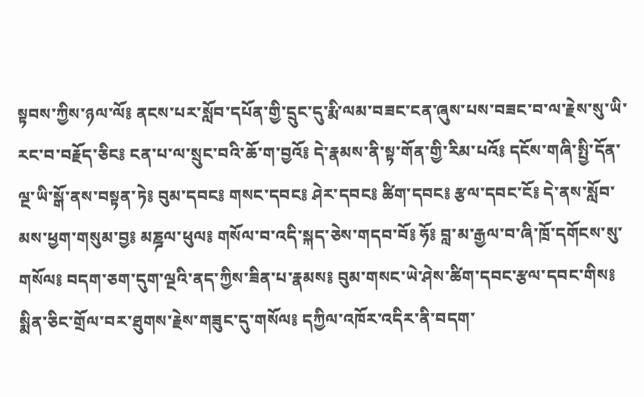སྟབས་ཀྱིས་ཉལ་ལོ༔ ནངས་པར་སློབ་དཔོན་གྱི་དྲུང་དུ་རྨི་ལམ་བཟང་ངན་ཞུས་པས་བཟང་བ་ལ་རྗེས་སུ་ཡི་རང་བ་བརྗོད་ཅིང༔ ངན་པ་ལ་སྲུང་བའི་ཆོ་ག་བྱའོ༔ དེ་རྣམས་ནི་སྟ་གོན་གྱི་རིམ་པའོ༔ དངོས་གཞི་སྤྱི་དོན་ལྔ་ཡི་སྒོ་ནས་བསྟན་ཏེ༔ བུམ་དབང༔ གསང་དབང༔ ཤེར་དབང༔ ཚིག་དབང༔ རྩལ་དབང་ངོ༔ དེ་ནས་སློབ་མས་ཕྱག་གསུམ་བྱ༔ མཎྜལ་ཕུལ༔ གསོལ་བ་འདི་སྐད་ཅེས་གདབ་བོ༔ ཧོ༔ བླ་མ་རྒྱལ་བ་ཞི་ཁྲོ་དགོངས་སུ་གསོལ༔ བདག་ཅག་དུག་ལྔའི་ནད་ཀྱིས་ཟིན་པ་རྣམས༔ བུམ་གསང་ཡེ་ཤེས་ཚིག་དབང་རྩལ་དབང་གིས༔ སྨིན་ཅིང་གྲོལ་བར་ཐུགས་རྗེས་གཟུང་དུ་གསོལ༔ དཀྱིལ་འཁོར་འདིར་ནི་བདག་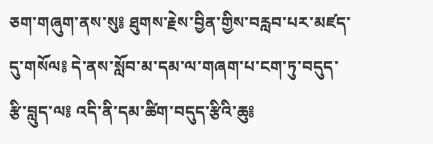ཅག་གཞུག་ནས་སུ༔ ཐུགས་རྗེས་བྱིན་གྱིས་བརླབ་པར་མཛད་དུ་གསོལ༔ དེ་ནས་སློབ་མ་དམ་ལ་གཞག་པ་ངག་ཏུ་བདུད་རྩི་བླུད་ལ༔ འདི་ནི་དམ་ཚིག་བདུད་རྩིའི་ཆུ༔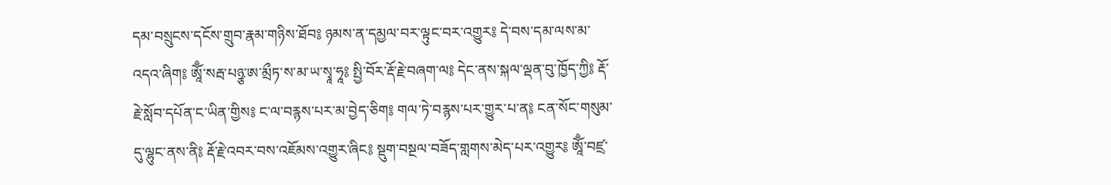དམ་བསྲུངས་དངོས་གྲུབ་རྣམ་གཉིས་ཐོབ༔ ཉམས་ན་དམྱལ་བར་ལྟུང་བར་འགྱུར༔ དེ་བས་དམ་ལས་མ་འདའ་ཞིག༔ ཨཱོྃ་སརྦ་པཉྩ་ཨ་མྲྀཏ་ས་མ་ཡ་སྭཱ་ཧཱ༔ སྤྱི་བོར་རྡོ་རྗེ་བཞག་ལ༔ དེང་ནས་སྐལ་ལྡན་བུ་ཁྱོད་ཀྱི༔ རྡོ་རྗེ་སློབ་དཔོན་ང་ཡིན་གྱིས༔ ང་ལ་བརྙས་པར་མ་བྱེད་ཅིག༔ གལ་ཏེ་བརྙས་པར་གྱུར་པ་ན༔ ངན་སོང་གསུམ་དུ་ལྷུང་ནས་ནི༔ རྡོ་རྗེ་འབར་བས་འཇོམས་འགྱུར་ཞིང༔ སྡུག་བསྔལ་བཟོད་གླགས་མེད་པར་འགྱུར༔ ཨཱོྃ་བཛྲ་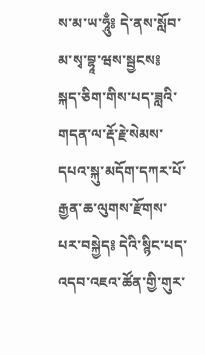ས་མ་ཡ་ཧཱུྃ༔ དེ་ནས་སློབ་མ་སྭ་བྷཱ་ཝས་སྦྱངས༔ སྐད་ཅིག་གིས་པད་ཟླའི་གདན་ལ་རྡོ་རྗེ་སེམས་དཔའ་སྐུ་མདོག་དཀར་པོ་རྒྱན་ཆ་ལུགས་རྫོགས་པར་བསྐྱེད༔ དེའི་སྙིང་པད་འདབ་འཇའ་ཚོན་གྱི་གུར་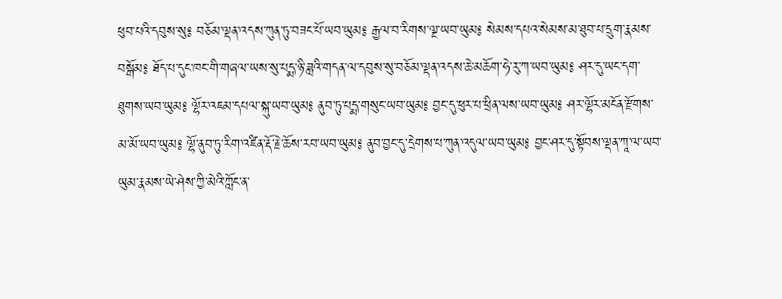ཕུབ་པའི་དབུས་སུ༔ བཅོམ་ལྡན་འདས་ཀུན་ཏུ་བཟང་པོ་ཡབ་ཡུམ༔ རྒྱལ་བ་རིགས་ལྔ་ཡབ་ཡུམ༔ སེམས་དཔའ་སེམས་མ་ཐུབ་པ་དྲུག་རྣམས་བསྒོམ༔ ཐོད་པ་དུང་ཁང་གི་གཞལ་ཡས་སུ་པདྨ་ཉི་ཟླའི་གདན་ལ་དབུས་སུ་བཅོམ་ལྡན་འདས་ཆེ་མཆོག་ཧེ་རུ་ཀ་ཡབ་ཡུམ༔ ཤར་དུ་ཡང་དག་ཐུགས་ཡབ་ཡུམ༔ ལྷོར་འཇམ་དཔལ་སྐུ་ཡབ་ཡུམ༔ ནུབ་ཏུ་པདྨ་གསུང་ཡབ་ཡུམ༔ བྱང་དུ་ཕུར་པ་ཕྲིན་ལས་ཡབ་ཡུམ༔ ཤར་ལྷོར་མངོན་རྫོགས་མ་མོ་ཡབ་ཡུམ༔ ལྷོ་ནུབ་ཏུ་རིག་འཛིན་རྡོ་རྗེ་ཆོས་རབ་ཡབ་ཡུམ༔ ནུབ་བྱང་དུ་དྲེགས་པ་ཀུན་འདུལ་ཡབ་ཡུམ༔ བྱང་ཤར་དུ་སྟོབས་ལྡན་ཀཱ་ལ་ཡབ་ཡུམ་རྣམས་ཡེ་ཤེས་ཀྱི་མེའི་ཀློང་ན་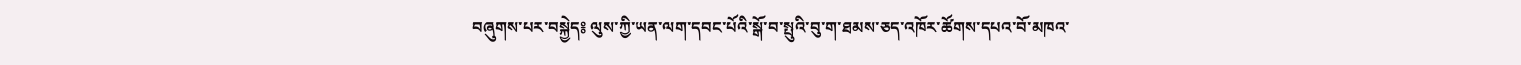བཞུགས་པར་བསྐྱེད༔ ལུས་ཀྱི་ཡན་ལག་དབང་པོའི་སྒོ་བ་སྤུའི་བུ་ག་ཐམས་ཅད་འཁོར་ཚོགས་དཔའ་བོ་མཁའ་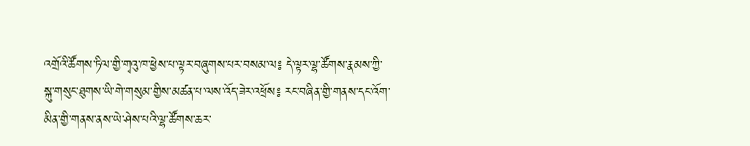འགྲོའི་ཚོགས་ཏིལ་གྱི་གྭའུ་ཁ་ཕྱེས་པ་ལྟར་བཞུགས་པར་བསམ་ལ༔ དེ་ལྟར་ལྷ་ཚོགས་རྣམས་ཀྱི་སྐུ་གསུང་ཐུགས་ཡི་གེ་གསུམ་གྱིས་མཚན་པ་ལས་འོད་ཟེར་འཕྲོས༔ རང་བཞིན་གྱི་གནས་དང་འོག་མིན་གྱི་གནས་ནས་ཡེ་ཤེས་པའི་ལྷ་ཚོགས་ཆར་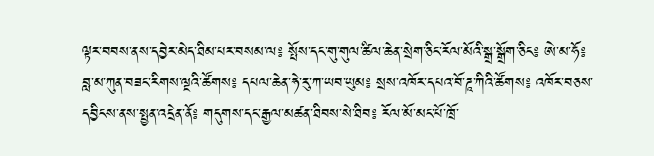ལྟར་བབས་ནས་དབྱེར་མེད་ཐིམ་པར་བསམ་ལ༔ སྤོས་དང་གུ་གུལ་ཚིལ་ཆེན་སྲེག་ཅིང་རོལ་མོའི་སྒྲ་སྒྲོག་ཅིང༔ ཨེ་མ་ཧོ༔ བླ་མ་ཀུན་བཟང་རིགས་ལྔའི་ཚོགས༔ དཔལ་ཆེན་ཧེ་རུ་ཀ་ཡབ་ཡུམ༔ སྲས་འཁོར་དཔའ་བོ་ཌཱ་ཀིའི་ཚོགས༔ འཁོར་བཅས་དབྱིངས་ནས་སྤྱན་འདྲེན་ནོ༔ གདུགས་དང་རྒྱལ་མཚན་ཐིབས་སེ་ཐིབ༔ རོལ་མོ་མང་པོ་ཁྲོ་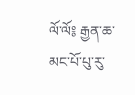ལོ་ལོ༔ རྒྱན་ཆ་མང་པོ་པུ་རུ་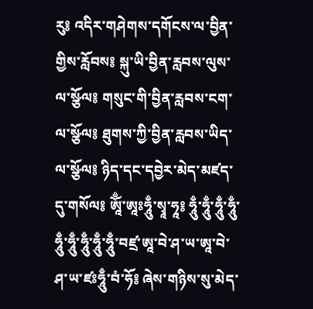རུ༔ འདིར་གཤེགས་དགོངས་ལ་བྱིན་གྱིས་རློབས༔ སྐུ་ཡི་བྱིན་རླབས་ལུས་ལ་སྩོལ༔ གསུང་གི་བྱིན་རླབས་ངག་ལ་སྩོལ༔ ཐུགས་ཀྱི་བྱིན་རླབས་ཡིད་ལ་སྩོལ༔ ཉིད་དང་དབྱེར་མེད་མཛད་དུ་གསོལ༔ ཨཱོྃ་ཨཱཿཧཱུྃ་སྭཱ་ཧཱ༔ ཧཱུྃ་ཧཱུྃ་ཧཱུྃ་ཧཱུྃ་ཧཱུྃ་ཧཱུྃ་ཧཱུྃ་ཧཱུྃ་ཧཱུྃ་བཛྲ་ཨཱ་བེ་ཤ་ཡ་ཨཱ་བེ་ཤ་ཡ་ཛཿཧཱུྃ་བཾ་ཧོ༔ ཞེས་གཉིས་སུ་མེད་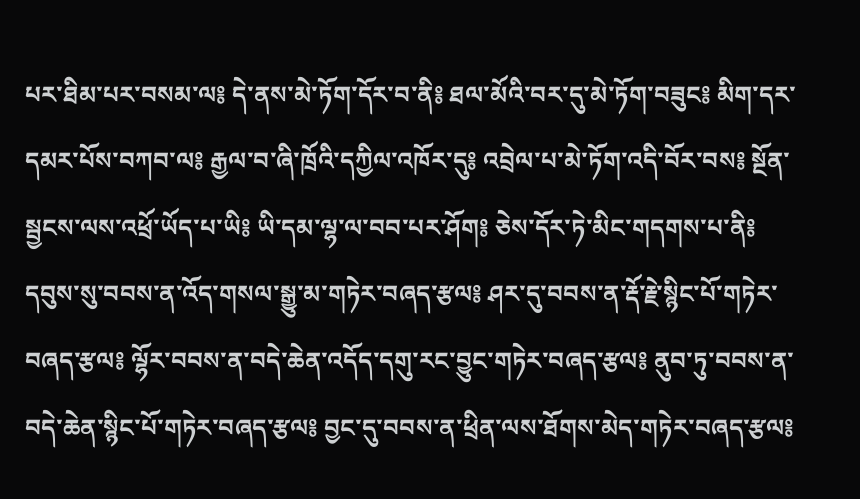པར་ཐིམ་པར་བསམ་ལ༔ དེ་ནས་མེ་ཏོག་དོར་བ་ནི༔ ཐལ་མོའི་བར་དུ་མེ་ཏོག་བཟུང༔ མིག་དར་དམར་པོས་བཀབ་ལ༔ རྒྱལ་བ་ཞི་ཁྲོའི་དཀྱིལ་འཁོར་དུ༔ འབྲེལ་པ་མེ་ཏོག་འདི་བོར་བས༔ སྔོན་སྦྱངས་ལས་འཕྲོ་ཡོད་པ་ཡི༔ ཡི་དམ་ལྷ་ལ་བབ་པར་ཤོག༔ ཅེས་དོར་ཏེ་མིང་གདགས་པ་ནི༔ དབུས་སུ་བབས་ན་འོད་གསལ་སྒྱུ་མ་གཏེར་བཞད་རྩལ༔ ཤར་དུ་བབས་ན་རྡོ་རྗེ་སྙིང་པོ་གཏེར་བཞད་རྩལ༔ ལྷོར་བབས་ན་བདེ་ཆེན་འདོད་དགུ་རང་བྱུང་གཏེར་བཞད་རྩལ༔ ནུབ་ཏུ་བབས་ན་བདེ་ཆེན་སྙིང་པོ་གཏེར་བཞད་རྩལ༔ བྱང་དུ་བབས་ན་ཕྲིན་ལས་ཐོགས་མེད་གཏེར་བཞད་རྩལ༔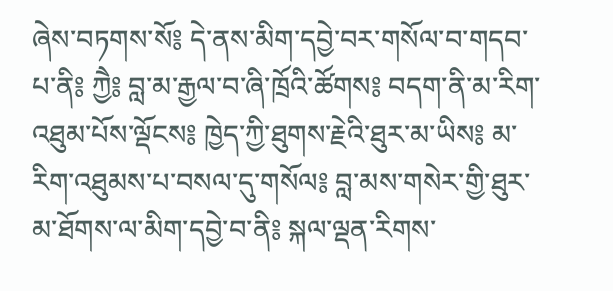ཞེས་བཏགས་སོ༔ དེ་ནས་མིག་དབྱེ་བར་གསོལ་བ་གདབ་པ་ནི༔ ཀྱཻ༔ བླ་མ་རྒྱལ་བ་ཞི་ཁྲོའི་ཚོགས༔ བདག་ནི་མ་རིག་འཐུམ་པོས་ལྡོངས༔ ཁྱེད་ཀྱི་ཐུགས་རྗེའི་ཐུར་མ་ཡིས༔ མ་རིག་འཐུམས་པ་བསལ་དུ་གསོལ༔ བླ་མས་གསེར་གྱི་ཐུར་མ་ཐོགས་ལ་མིག་དབྱེ་བ་ནི༔ སྐལ་ལྡན་རིགས་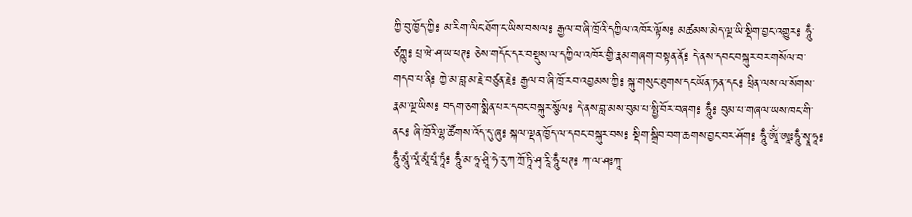ཀྱི་བུ་ཁྱོད་ཀྱི༔ མ་རིག་ལིང་ཐོག་ང་ཡིས་བསལ༔ རྒྱལ་བ་ཞི་ཁྲོའི་དཀྱིལ་འཁོར་ལྟོས༔ མཚམས་མེད་ལྔ་ཡི་སྡིག་བྱང་འགྱུར༔ ཧཱུྃ་ཙཀྵུ༔ པྲ་ཝེ་ཤ་ཡ་ཕཊ༔ ཅེས་གདོང་དར་བསྡུས་ལ་དཀྱིལ་འཁོར་གྱི་རྣམ་གཞག་བསྟན་ནོ༔ དེ་ནས་དབང་བསྐུར་བར་གསོལ་བ་གདབ་པ་ནི༔ ཀྱེ་མ་བླ་མ་རྗེ་བཙུན་རྗེ༔ རྒྱལ་བ་ཞི་ཁྲོ་རབ་འབྱམས་ཀྱི༔ སྐུ་གསུང་ཐུགས་དང་ཡོན་ཏན་དང༔ ཕྲིན་ལས་ལ་སོགས་རྣམ་ལྔ་ཡིས༔ བདག་ཅག་སྨིན་པར་དབང་བསྐུར་སྩོལ༔ དེ་ནས་བླ་མས་བུམ་པ་སྤྱི་བོར་བཞག༔ ཧཱུྃ༔ བུམ་པ་གཞལ་ཡས་ཁང་གི་ནང༔ ཞི་ཁྲོའི་ལྷ་ཚོགས་འོད་དུ་ཞུ༔ སྐལ་ལྡན་ཁྱོད་ལ་དབང་བསྐུར་བས༔ སྡིག་སྒྲིབ་བག་ཆགས་བྱང་བར་ཤོག༔ ཧཱུྃ་ཨཱོྃ་ཨཱཿཧཱུྃ་སྭཱ་ཧཱ༔ ཧཱུྃ་མཱུཾ་ལཱཾ་མཱཾ་པཱཾ་ཏཱཾ༔ ཧཱུྃ་མ་ཧཱ་ཤྲཱི་ཧེ་རུ་ཀ་ཀྲོ་ཏཱི་ཤྭ་རཱི་ཧཱུྃ་ཕཊ༔ ཀ་ལ་ཤཿཀཱ་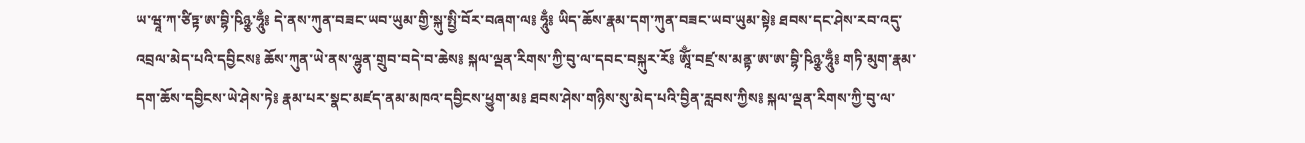ཡ་ཝཱ་ཀ་ཙིཏྟ་ཨ་བྷི་ཥིཉྩ་ཧཱུྃ༔ དེ་ནས་ཀུན་བཟང་ཡབ་ཡུམ་གྱི་སྐུ་སྤྱི་བོར་བཞག་ལ༔ ཧཱུྃ༔ ཡིད་ཆོས་རྣམ་དག་ཀུན་བཟང་ཡབ་ཡུམ་སྟེ༔ ཐབས་དང་ཤེས་རབ་འདུ་འབྲལ་མེད་པའི་དབྱིངས༔ ཆོས་ཀུན་ཡེ་ནས་ལྷུན་གྲུབ་བདེ་བ་ཆེས༔ སྐལ་ལྡན་རིགས་ཀྱི་བུ་ལ་དབང་བསྐུར་རོ༔ ཨཱོྃ་བཛྲ་ས་མནྟ་ཨ་ཨ་བྷི་ཥིཉྩ་ཧཱུྃ༔ གཏི་མུག་རྣམ་དག་ཆོས་དབྱིངས་ཡེ་ཤེས་ཏེ༔ རྣམ་པར་སྣང་མཛད་ནམ་མཁའ་དབྱིངས་ཕྱུག་མ༔ ཐབས་ཤེས་གཉིས་སུ་མེད་པའི་བྱིན་རླབས་ཀྱིས༔ སྐལ་ལྡན་རིགས་ཀྱི་བུ་ལ་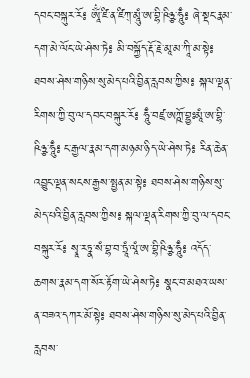དབང་བསྐུར་རོ༔ ཨཱོྃ་ཛི་ན་ཛིཀ྄་མཱུཾ་ཨ་བྷི་ཥིཉྩ་ཧཱུྃ༔ ཞེ་སྡང་རྣམ་དག་མེ་ལོང་ཡེ་ཤེས་ཏེ༔ མི་བསྐྱོད་རྡོ་རྗེ་མཱ་མ་ཀཱི་མ་སྟེ༔ ཐབས་ཤེས་གཉིས་སུ་མེད་པའི་བྱིན་རླབས་ཀྱིས༔ སྐལ་ལྡན་རིགས་ཀྱི་བུ་ལ་དབང་བསྐུར་རོ༔ ཧཱུྃ་བཛྲ་ཨཀྵོ་བྷྱཿམཱཾ་ཨ་བྷི་ཥིཉྩ་ཧཱུྃ༔ ང་རྒྱལ་རྣམ་དག་མཉམ་ཉིད་ཡེ་ཤེས་ཏེ༔ རིན་ཆེན་འབྱུང་ལྡན་སངས་རྒྱས་སྤྱན་མ་སྟེ༔ ཐབས་ཤེས་གཉིས་སུ་མེད་པའི་བྱིན་རླབས་ཀྱིས༔ སྐལ་ལྡན་རིགས་ཀྱི་བུ་ལ་དབང་བསྐུར་རོ༔ སྭཱ་རཏྣ་སཾ་བྷ་བ་ཏྲཱཾ་ལཱཾ་ཨ་བྷི་ཥིཉྩ་ཧཱུྃ༔ འདོད་ཆགས་རྣམ་དག་སོར་རྟོག་ཡེ་ཤེས་ཏེ༔ སྣང་བ་མཐའ་ཡས་ན་བཟའ་དཀར་མོ་སྟེ༔ ཐབས་ཤེས་གཉིས་སུ་མེད་པའི་བྱིན་རླབས་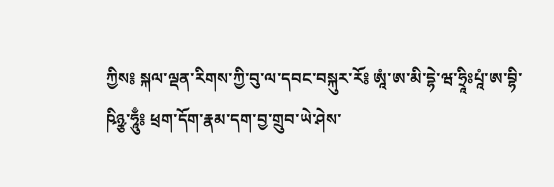ཀྱིས༔ སྐལ་ལྡན་རིགས་ཀྱི་བུ་ལ་དབང་བསྐུར་རོ༔ ཨཱཾ་ཨ་མི་དྷེ་ཝ་ཧྲཱིཿཔཱཾ་ཨ་བྷི་ཥིཉྩ་ཧཱུྃ༔ ཕྲག་དོག་རྣམ་དག་བྱ་གྲུབ་ཡེ་ཤེས་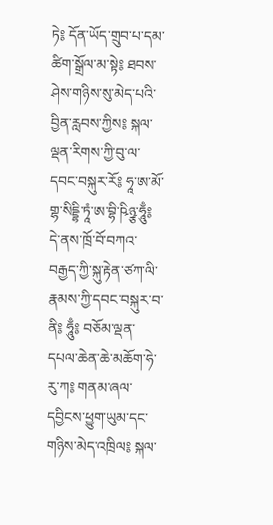ཏེ༔ དོན་ཡོད་གྲུབ་པ་དམ་ཚིག་སྒྲོལ་མ་སྟེ༔ ཐབས་ཤེས་གཉིས་སུ་མེད་པའི་བྱིན་རླབས་ཀྱིས༔ སྐལ་ལྡན་རིགས་ཀྱི་བུ་ལ་དབང་བསྐུར་རོ༔ ཧཱ་ཨ་མོ་གྷ་སིདྡྷི་ཏཱཾ་ཨ་བྷི་ཥིཉྩ་ཧཱུྃ༔ དེ་ནས་ཁྲོ་བོ་བཀའ་བརྒྱད་ཀྱི་སྐུ་རྟེན་ཙཀ་ལི་རྣམས་ཀྱི་དབང་བསྐུར་བ་ནི༔ ཧཱུྃ༔ བཅོམ་ལྡན་དཔལ་ཆེན་ཆེ་མཆོག་ཧེ་རུ་ཀ༔ གནམ་ཞལ་དབྱིངས་ཕྱུག་ཡུམ་དང་གཉིས་མེད་འཁྲིལ༔ སྐལ་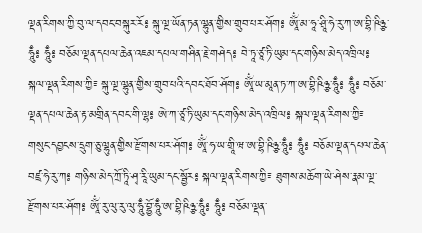ལྡན་རིགས་ཀྱི་བུ་ལ་དབང་བསྐུར་རོ༔ སྐུ་ལྔ་ཡོན་ཏན་ལྷུན་གྱིས་གྲུབ་པར་ཤོག༔ ཨཱོྃ་མ་ཧཱ་ཤྲཱི་ཧེ་རུ་ཀ་ཨ་བྷི་ཥིཉྩ་ཧཱུྃ༔ ཧཱུྃ༔ བཅོམ་ལྡན་དཔལ་ཆེན་འཇམ་དཔལ་གཤིན་རྗེ་གཤེད༔ བེ་ཏཱ་ཙཱ་ཏི་ཡུམ་དང་གཉིས་མེད་འཁྲིལ༔ སྐལ་ལྡན་རིགས་ཀྱི༴ སྐུ་ལྔ་ལྷུན་གྱིས་གྲུབ་པའི་དབང་ཐོབ་ཤོག༔ ཨཱོྃ་ཡ་མཱན་ཏ་ཀ་ཨ་བྷི་ཥིཉྩ་ཧཱུྃ༔ ཧཱུྃ༔ བཅོམ་ལྡན་དཔལ་ཆེན་རྟ་མགྲིན་དབང་གི་ལྷ༔ ཨེ་ཀ་ཙཱ་ཏི་ཡུམ་དང་གཉིས་མེད་འཁྲིལ༔ སྐལ་ལྡན་རིགས་ཀྱི༴ གསུང་དབྱངས་དྲུག་ཅུ་ལྷུན་གྱིས་རྫོགས་པར་ཤོག༔ ཨཱོྃ་ཧ་ཡ་གྲཱི་ཝ་ཨ་བྷི་ཥིཉྩ་ཧཱུྃ༔ ཧཱུྃ༔ བཅོམ་ལྡན་དཔལ་ཆེན་བཛྲ་ཧེ་རུ་ཀ༔ གཉིས་མེད་ཀྲོ་ཏཱི་ཤྭ་རཱི་ཡུམ་དང་སྦྱོར༔ སྐལ་ལྡན་རིགས་ཀྱི༴ ཐུགས་མཆོག་ཡེ་ཤེས་རྣམ་ལྔ་རྫོགས་པར་ཤོག༔ ཨཱོྃ་རུ་ལུ་རུ་ལུ་ཧཱུྃ་བྷྱོ་ཧཱུྃ་ཨ་བྷི་ཥིཉྩ་ཧཱུྃ༔ ཧཱུྃ༔ བཅོམ་ལྡན་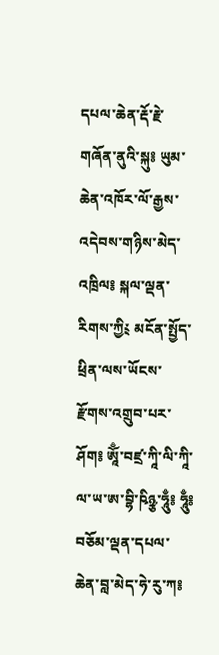དཔལ་ཆེན་རྡོ་རྗེ་གཞོན་ནུའི་སྐུ༔ ཡུམ་ཆེན་འཁོར་ལོ་རྒྱས་འདེབས་གཉིས་མེད་འཁྲིལ༔ སྐལ་ལྡན་རིགས་ཀྱི༴ མངོན་སྤྱོད་ཕྲིན་ལས་ཡོངས་རྫོགས་འགྲུབ་པར་ཤོག༔ ཨཱོྃ་བཛྲ་ཀཱི་ལི་ཀཱི་ལ་ཡ་ཨ་བྷི་ཥིཉྩ་ཧཱུྃ༔ ཧཱུྃ༔ བཅོམ་ལྡན་དཔལ་ཆེན་བླ་མེད་ཧེ་རུ་ཀ༔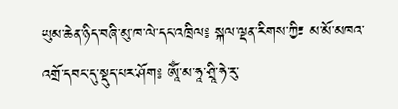ཡུམ་ཆེན་ཉིད་བཞི་མུ་ཁ་ལེ་དང་འཁྲིལ༔ སྐལ་ལྡན་རིགས་ཀྱི༴ མ་མོ་མཁའ་འགྲོ་དབང་དུ་སྡུད་པར་ཤོག༔ ཨཱོྃ་མ་ཧཱ་ཤྲཱི་ཧེ་རུ་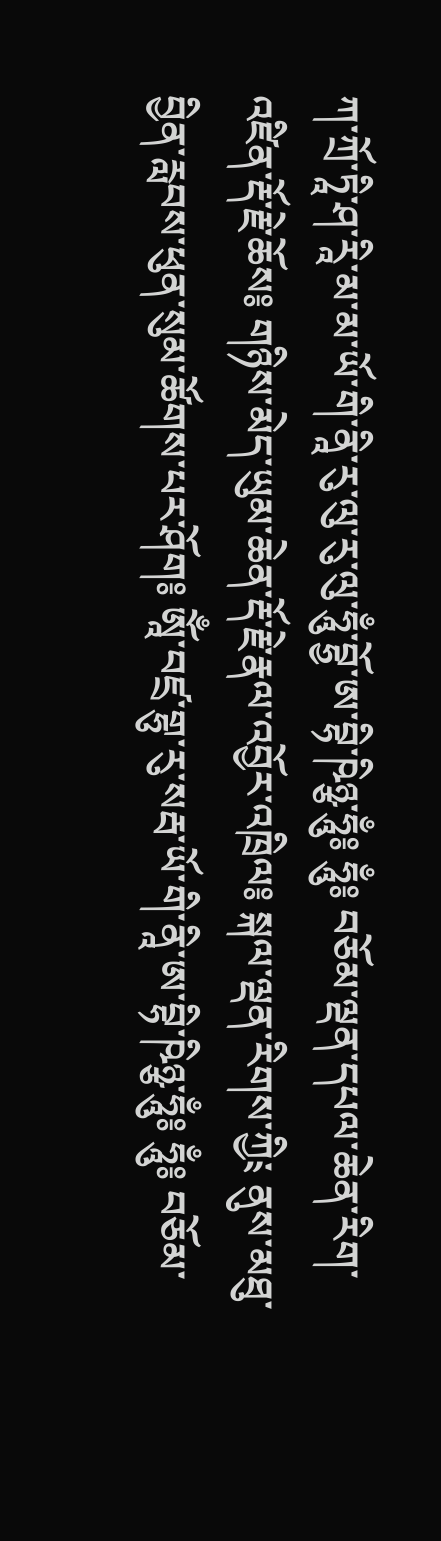ཀ་ཀྲོ་ཏཱི་ཤ་རཱི་མ་མ་ཡོ་གི་ནཱི་རུ་ལུ་རུ་ལུ་ཧཱུྃ་བྷྱོ་ཨ་བྷི་ཥིཉྩ་ཧཱུྃ༔ ཧཱུྃ༔ བཅོམ་ལྡན་དཔལ་ཆེན་རིག་འཛིན་རྡོ་རྗེ་ཆོས༔ གཉིས་མེད་ཡུམ་ཆེན་རྡོ་རྗེ་རྣལ་འབྱོར་འཁྲིལ༔ སྐལ་ལྡན་རིགས་ཀྱི༴ ནུས་མཐུ་བྱིན་རླབས་ཕུན་སུམ་ཚོགས་པར་ཤོག༔ ཨཱོྃ་བཛྲ་གྷུ་རུ་སརྦ་ཡོ་གི་ནཱི་ཨ་བྷི་ཥིཉྩ་ཧཱུྃ༔ ཧཱུྃ༔ བཅོམ་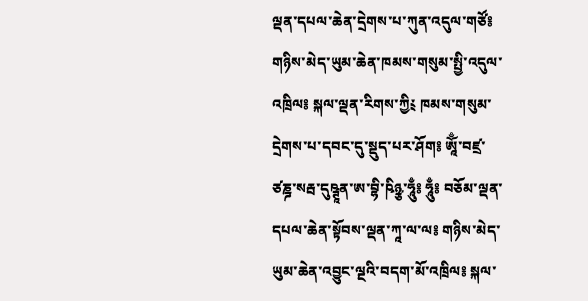ལྡན་དཔལ་ཆེན་དྲེགས་པ་ཀུན་འདུལ་གཙོ༔ གཉིས་མེད་ཡུམ་ཆེན་ཁམས་གསུམ་སྤྱི་འདུལ་འཁྲིལ༔ སྐལ་ལྡན་རིགས་ཀྱི༴ ཁམས་གསུམ་དྲེགས་པ་དབང་དུ་སྡུད་པར་ཤོག༔ ཨཱོྃ་བཛྲ་ཙཎྜ་སརྦ་དུཥྚཱན་ཨ་བྷི་ཥིཉྩ་ཧཱུྃ༔ ཧཱུྃ༔ བཅོམ་ལྡན་དཔལ་ཆེན་སྟོབས་ལྡན་ཀཱ་ལ་ལ༔ གཉིས་མེད་ཡུམ་ཆེན་འབྱུང་ལྔའི་བདག་མོ་འཁྲིལ༔ སྐལ་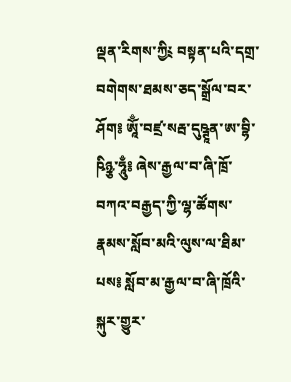ལྡན་རིགས་ཀྱི༴ བསྟན་པའི་དགྲ་བགེགས་ཐམས་ཅད་སྒྲོལ་བར་ཤོག༔ ཨཱོྃ་བཛྲ་སརྦ་དུཥྚཱན་ཨ་བྷི་ཥིཉྩ་ཧཱུྃ༔ ཞེས་རྒྱལ་བ་ཞི་ཁྲོ་བཀའ་བརྒྱད་ཀྱི་ལྷ་ཚོགས་རྣམས་སློབ་མའི་ལུས་ལ་ཐིམ་པས༔ སློབ་མ་རྒྱལ་བ་ཞི་ཁྲོའི་སྐུར་གྱུར་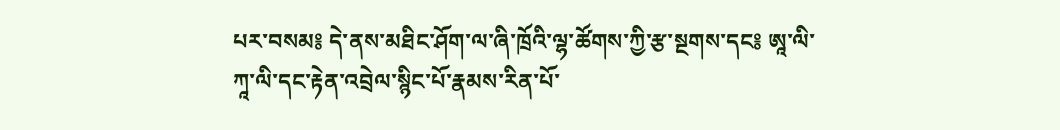པར་བསམ༔ དེ་ནས་མཐིང་ཤོག་ལ་ཞི་ཁྲོའི་ལྷ་ཚོགས་ཀྱི་རྩ་སྔགས་དང༔ ཨཱ་ལི་ཀཱ་ལི་དང་རྟེན་འབྲེལ་སྙིང་པོ་རྣམས་རིན་པོ་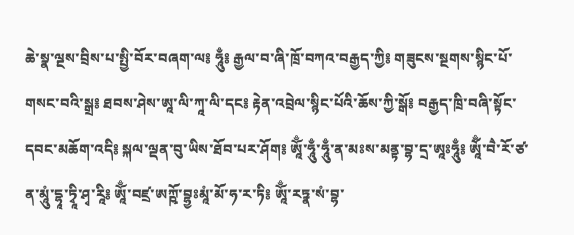ཆེ་སྣ་ལྔས་བྲིས་པ་སྤྱི་བོར་བཞག་ལ༔ ཧཱུྃ༔ རྒྱལ་བ་ཞི་ཁྲོ་བཀའ་བརྒྱད་ཀྱི༔ གཟུངས་སྔགས་སྙིང་པོ་གསང་བའི་སྒྲ༔ ཐབས་ཤེས་ཨཱ་ལི་ཀཱ་ལི་དང༔ རྟེན་འབྲེལ་སྙིང་པོའི་ཆོས་ཀྱི་སྒོ༔ བརྒྱད་ཁྲི་བཞི་སྟོང་དབང་མཆོག་འདི༔ སྐལ་ལྡན་བུ་ཡིས་ཐོབ་པར་ཤོག༔ ཨཱོྃ་ཧཱུྃ་ཧཱུྃ་ན་མཿས་མནྟ་བྷ་དྲ་ཨཱཿཧཱུྃ༔ ཨཱོྃ་བཻ་རོ་ཙ་ན་མཱུཾ་དྷཱ་ཏྭཱི་ཤྭ་རཱི༔ ཨཱོྃ་བཛྲ་ཨཀྵོ་བྷྱཿམཱཾ་མོ་ཧ་ར་ཏི༔ ཨཱོྃ་རཏྣ་སཾ་བྷ་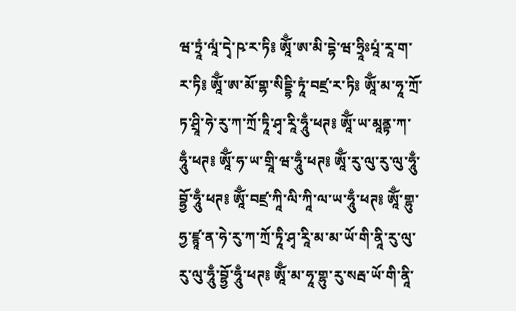ཝ་ཏྲཱཾ་ལཱཾ་དྭེ་ཥ་ར་ཏི༔ ཨཱོྃ་ཨ་མི་དྷེ་ཝ་ཧྲཱིཿཔཱཾ་རཱ་ག་ར་ཏི༔ ཨཱོྃ་ཨ་མོ་གྷ་སིདྡྷི་ཏཱཾ་བཛྲ་ར་ཏི༔ ཨཱོྃ་མ་ཧཱ་ཀྲོ་ཏ་ཤྲཱི་ཧེ་རུ་ཀ་ཀྲོ་ཏཱི་ཤྭ་རཱི་ཧཱུྃ་ཕཊ༔ ཨཱོྃ་ཡ་མཱནྟ་ཀ་ཧཱུྃ་ཕཊ༔ ཨཱོྃ་ཧ་ཡ་གྲཱི་ཝ་ཧཱུྃ་ཕཊ༔ ཨཱོྃ་རུ་ལུ་རུ་ལུ་ཧཱུྃ་བྷྱོ་ཧཱུྃ་ཕཊ༔ ཨཱོྃ་བཛྲ་ཀཱི་ལི་ཀཱི་ལ་ཡ་ཧཱུྃ་ཕཊ༔ ཨཱོྃ་གྷུ་ཧྱ་ཛྙཱ་ན་ཧེ་རུ་ཀ་ཀྲོ་ཏཱི་ཤྭ་རཱི་མ་མ་ཡོ་གི་ནཱི་རུ་ལུ་རུ་ལུ་ཧཱུྃ་བྷྱོ་ཧཱུྃ་ཕཊ༔ ཨཱོྃ་མ་ཧཱ་གྷུ་རུ་སརྦ་ཡོ་གི་ནཱི་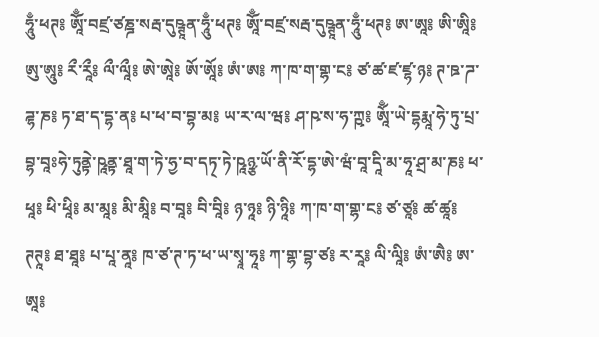ཧཱུྃ་ཕཊ༔ ཨཱོྃ་བཛྲ་ཙཎྜ་སརྦ་དུཥྚཱན་ཧཱུྃ་ཕཊ༔ ཨཱོྃ་བཛྲ་སརྦ་དུཥྚཱན་ཧཱུྃ་ཕཊ༔ ཨ་ཨཱ༔ ཨི་ཨཱི༔ ཨུ་ཨཱུ༔ རྀ་རཱྀ༔ ལྀ་ལཱྀ༔ ཨེ་ཨཱེ༔ ཨོ་ཨཱོ༔ ཨཾ་ཨ༔ ཀ་ཁ་ག་གྷ་ང༔ ཙ་ཚ་ཛ་ཛྷ་ཉ༔ ཊ་ཋ་ཌ་ཌྷ་ཎ༔ ཏ་ཐ་ད་དྷ་ན༔ པ་ཕ་བ་བྷ་མ༔ ཡ་ར་ལ་ཝ༔ ཤ་ཥ་ས་ཧ་ཀྵ༔ ཨཱོྃ་ཡེ་དྷརྨཱ་ཧེ་ཏུ་པྲ་བྷ་བཱཿཧེ་ཏུནྟེ་ཥཱནྟ་ཐཱ་ག་ཏེ་ཧྱ་བ་དཏ྄་ཏེ་ཥཱཉྩ་ཡོ་ནི་རོ་དྷ་ཨེ་ཝཾ་བཱ་དཱི་མ་ཧཱ་ཤྲ་མ་ཎ༔ ཕ་ཕཱ༔ ཕི་ཕཱི༔ མ་མཱ༔ མི་མཱི༔ བ་བཱ༔ བི་བཱི༔ ཉ་ཉཱ༔ ཉི་ཉཱི༔ ཀ་ཁ་ག་གྷ་ང༔ ཙ་ཙཱ༔ ཚ་ཚཱ༔ ཊཊཱ༔ ཐ་ཐཱ༔ པ་པཱ་ནཱ༔ ཁ་ཙ་ཊ་ཏ་ཕ་ཡ་སྭཱ་ཧཱ༔ ཀ་གྷ་བྷ་ཙ༔ ར་རཱ༔ ལི་ལཱི༔ ཨཾ་ཨཻ༔ ཨ་ཨཱ༔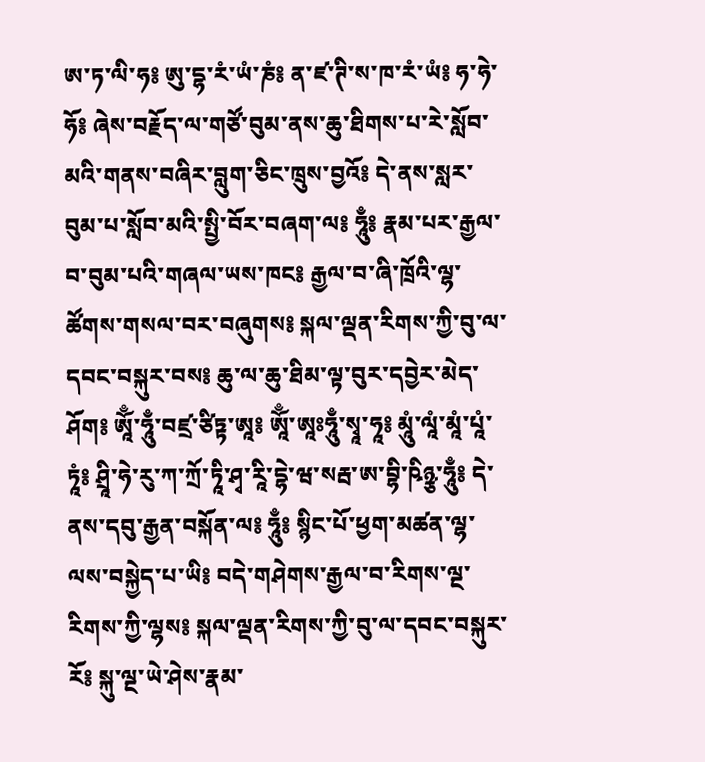ཨ་ཏ་ལི་ཧ༔ ཨུ་དྷ་རཾ་ཡཾ་ཎཾ༔ ན་ཛ་ཊི་ས་ཁ་རཾ་ཡཾ༔ ཧ་ཧེ་ཧོ༔ ཞེས་བརྗོད་ལ་གཙོ་བུམ་ནས་ཆུ་ཐིགས་པ་རེ་སློབ་མའི་གནས་བཞིར་བླུག་ཅིང་ཁྲུས་བྱའོ༔ དེ་ནས་སླར་བུམ་པ་སློབ་མའི་སྤྱི་བོར་བཞག་ལ༔ ཧཱུྃ༔ རྣམ་པར་རྒྱལ་བ་བུམ་པའི་གཞལ་ཡས་ཁང༔ རྒྱལ་བ་ཞི་ཁྲོའི་ལྷ་ཚོགས་གསལ་བར་བཞུགས༔ སྐལ་ལྡན་རིགས་ཀྱི་བུ་ལ་དབང་བསྐུར་བས༔ ཆུ་ལ་ཆུ་ཐིམ་ལྟ་བུར་དབྱེར་མེད་ཤོག༔ ཨཱོྃ་ཧཱུྃ་བཛྲ་ཙིཏྟ་ཨཱ༔ ཨཱོྃ་ཨཱཿཧཱུྃ་སྭཱ་ཧཱ༔ མཱུཾ་ལཱཾ་མཱཾ་པཱཾ་ཏཱཾ༔ ཤྲཱི་ཧེ་རུ་ཀ་ཀྲོ་ཏཱི་ཤྭ་རཱི་དྷེ་ཝ་སརྦ་ཨ་བྷི་ཥིཉྩ་ཧཱུྃ༔ དེ་ནས་དབུ་རྒྱན་བསྐོན་ལ༔ ཧཱུྃ༔ སྙིང་པོ་ཕྱག་མཚན་ལྷ་ལས་བསྐྱེད་པ་ཡི༔ བདེ་གཤེགས་རྒྱལ་བ་རིགས་ལྔ་རིགས་ཀྱི་ལྷས༔ སྐལ་ལྡན་རིགས་ཀྱི་བུ་ལ་དབང་བསྐུར་རོ༔ སྐུ་ལྔ་ཡེ་ཤེས་རྣམ་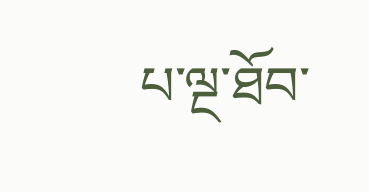པ་ལྔ་ཐོབ་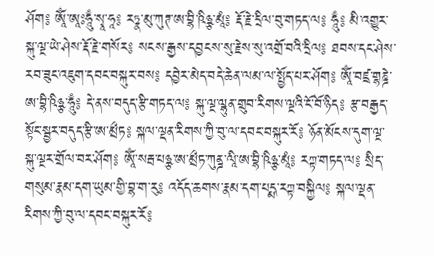ཤོག༔ ཨཱོྃ་ཨཱཿཧཱུྃ་སྭཱ་ཧཱ༔ རཏྣ་མུ་ཀུཊ་ཨ་བྷི་ཥིཉྩ་མཱཾ༔ རྡོ་རྗེ་དྲིལ་བུ་གཏད་ལ༔ ཧཱུྃ༔ མི་འགྱུར་སྐུ་ལྔ་ཡེ་ཤེས་རྡོ་རྗེ་གསོར༔ སངས་རྒྱས་དབྱངས་སུ་རྗེས་སུ་འགྲོ་བའི་དྲིལ༔ ཐབས་དང་ཤེས་རབ་ཟུང་འཇུག་དབང་བསྐུར་བས༔ དབྱེར་མེད་བདེ་ཆེན་ལམ་ལ་སྤྱོད་པར་ཤོག༔ ཨཱོྃ་བཛྲ་གྷཎྜེ་ཨ་བྷི་ཥིཉྩ་ཧཱུྃ༔ དེ་ནས་བདུད་རྩི་གཏད་ལ༔ སྐུ་ལྔ་ལྷུན་གྲུབ་རིགས་ལྔའི་ངོ་བོ་ཉིད༔ རྩ་བརྒྱད་སྟོང་སྦྱར་བདུད་རྩི་ཨ་མྲྀཏ༔ སྐལ་ལྡན་རིགས་ཀྱི་བུ་ལ་དབང་བསྐུར་རོ༔ ཉོན་མོངས་དུག་ལྔ་སྐུ་ལྔར་གྲོལ་བར་ཤོག༔ ཨཱོྃ་སརྦ་པཉྩ་ཨ་མྲྀཏ་ཀུནྜ་ལཱི་ཨ་བྷི་ཥིཉྩ་མཱཾ༔ རཀྟ་གཏད་ལ༔ སྲིད་གསུམ་རྣམ་དག་ཡུམ་གྱི་བྷ་ག་རུ༔ འདོད་ཆགས་རྣམ་དག་པདྨ་རཀྟ་བསྐྱིལ༔ སྐལ་ལྡན་རིགས་ཀྱི་བུ་ལ་དབང་བསྐུར་རོ༔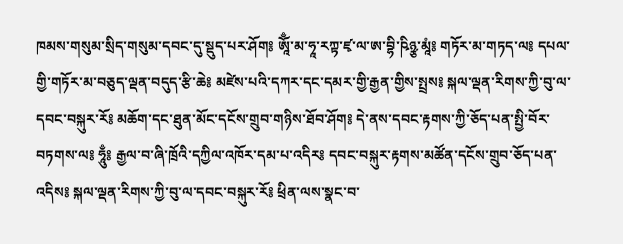ཁམས་གསུམ་སྲིད་གསུམ་དབང་དུ་སྡུད་པར་ཤོག༔ ཨཱོྃ་མ་ཧཱ་རཀྟ་ཛྭ་ལ་ཨ་བྷི་ཥིཉྩ་མཱཾ༔ གཏོར་མ་གཏད་ལ༔ དཔལ་གྱི་གཏོར་མ་བཅུད་ལྡན་བདུད་རྩི་ཆེ༔ མཛེས་པའི་དཀར་དང་དམར་གྱི་རྒྱན་གྱིས་སྤྲས༔ སྐལ་ལྡན་རིགས་ཀྱི་བུ་ལ་དབང་བསྐུར་རོ༔ མཆོག་དང་ཐུན་མོང་དངོས་གྲུབ་གཉིས་ཐོབ་ཤོག༔ དེ་ནས་དབང་རྟགས་ཀྱི་ཅོད་པན་སྤྱི་བོར་བཏགས་ལ༔ ཧཱུྃ༔ རྒྱལ་བ་ཞི་ཁྲོའི་དཀྱིལ་འཁོར་དམ་པ་འདིར༔ དབང་བསྐུར་རྟགས་མཚོན་དངོས་གྲུབ་ཅོད་པན་འདིས༔ སྐལ་ལྡན་རིགས་ཀྱི་བུ་ལ་དབང་བསྐུར་རོ༔ ཕྲིན་ལས་སྣང་བ་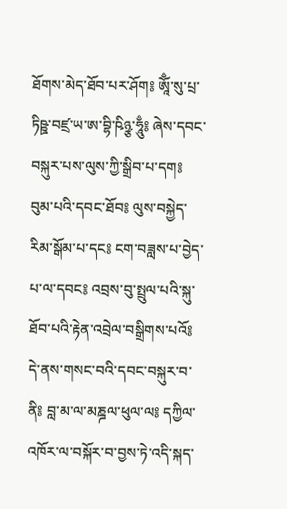ཐོགས་མེད་ཐོབ་པར་ཤོག༔ ཨཱོྃ་སུ་པྲ་ཏིཥྛ་བཛྲ་ཡ་ཨ་བྷི་ཥིཉྩ་ཧཱུྃ༔ ཞེས་དབང་བསྐུར་པས་ལུས་ཀྱི་སྒྲིབ་པ་དག༔ བུམ་པའི་དབང་ཐོབ༔ ལུས་བསྐྱེད་རིམ་སྒོམ་པ་དང༔ ངག་བཟླས་པ་བྱེད་པ་ལ་དབང༔ འབྲས་བུ་སྤྲུལ་པའི་སྐུ་ཐོབ་པའི་རྟེན་འབྲེལ་བསྒྲིགས་པའོ༔ དེ་ནས་གསང་བའི་དབང་བསྐུར་བ་ནི༔ བླ་མ་ལ་མཎྜལ་ཕུལ་ལ༔ དཀྱིལ་འཁོར་ལ་བསྐོར་བ་བྱས་ཏེ་འདི་སྐད་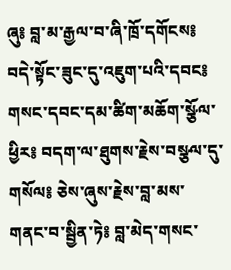ཞུ༔ བླ་མ་རྒྱལ་བ་ཞི་ཁྲོ་དགོངས༔ བདེ་སྟོང་ཟུང་དུ་འཇུག་པའི་དབང༔ གསང་དབང་དམ་ཚིག་མཆོག་སྩོལ་ཕྱིར༔ བདག་ལ་ཐུགས་རྗེས་བསྩལ་དུ་གསོལ༔ ཅེས་ཞུས་རྗེས་བླ་མས་གནང་བ་སྦྱིན་ཏེ༔ བླ་མེད་གསང་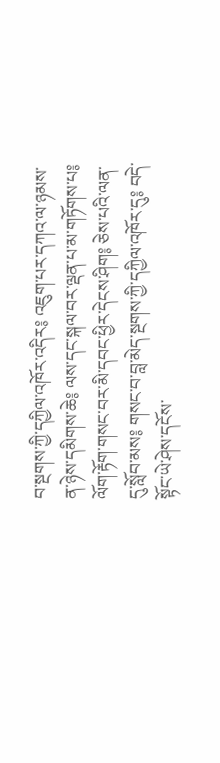བ་སྔགས་ཀྱི་དཀྱིལ་འཁོར་འདིར༔ འཇུག་པར་དཀའ་ལ་ཉམས་ན་ཉེས་དམིགས་ཆེ༔ ལས་དང་སྐལ་བར་ལྡན་པ་མ་གཏོགས་པ༔ ལོག་རྟོག་གསང་བར་མི་དབང་ཕྱིར་དེངས་ཤིག༔ ཅེས་པའི་ལན་དུ་སློབ་མས༔ གསང་བ་བླ་མེད་སྔགས་ཀྱི་དཀྱིལ་འཁོར་དུ༔ བདེ་སྟོང་ཡེ་ཤེས་དངོས་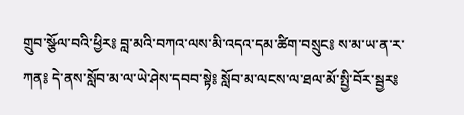གྲུབ་སྩོལ་བའི་ཕྱིར༔ བླ་མའི་བཀའ་ལས་མི་འདའ་དམ་ཚིག་བསྲུང༔ ས་མ་ཡ་ན་ར་ཀན༔ དེ་ནས་སློབ་མ་ལ་ཡེ་ཤེས་དབབ་སྟེ༔ སློབ་མ་ལངས་ལ་ཐལ་མོ་སྤྱི་བོར་སྦྱར༔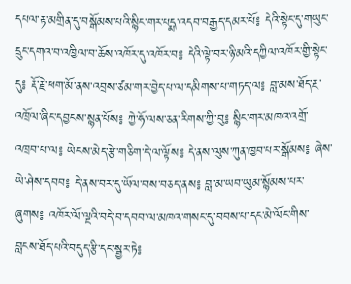དཔལ་རྟ་མགྲིན་དུ་བསྒོམས་པའི་སྙིང་གར་པདྨ་འདབ་བརྒྱད་དམར་པོ༔ དེའི་སྟེང་དུ་གཡུང་དྲུང་དགའ་བ་འཁྱིལ་བ་ཆོས་འཁོར་དུ་འཁོར་བ༔ དེའི་ལྟེ་བར་ཉི་མའི་དཀྱིལ་འཁོར་གྱི་སྟེང་དུ༔ རྡོ་རྗེ་ཕག་མོ་ནས་འབྲས་ཙམ་གར་བྱེད་པ་ལ་དམིགས་པ་གཏད་ལ༔ བླ་མས་ཐོད་རྔ་འཁྲོལ་ཞིང་དབྱངས་སྙན་པོས༔ ཀྱེ་ཧོ་ལས་ཅན་རིགས་ཀྱི་བུ༔ སྙིང་གར་མཁའ་འགྲོ་འཁྲབ་པ་ལ༔ ཡེངས་མེད་རྩེ་གཅིག་དེ་ལ་ལྟོས༔ དེ་ནས་ལུས་ཀུན་ཁྱབ་པར་སྒོམས༔ ཞེས་ཡེ་ཤེས་དབབ༔ དེ་ནས་བར་དུ་ཡོལ་བས་བཅད་ནས༔ བླ་མ་ཡབ་ཡུམ་སྙོམས་པར་ཞུགས༔ འཁོར་ལོ་ལྔའི་བདེ་བ་དབབ་ལ་མཁའ་གསང་དུ་བབས་པ་དང་མེ་ལོང་གིས་བླངས་ཐོད་པའི་བདུད་རྩི་དང་སྦྱར་ཏེ༔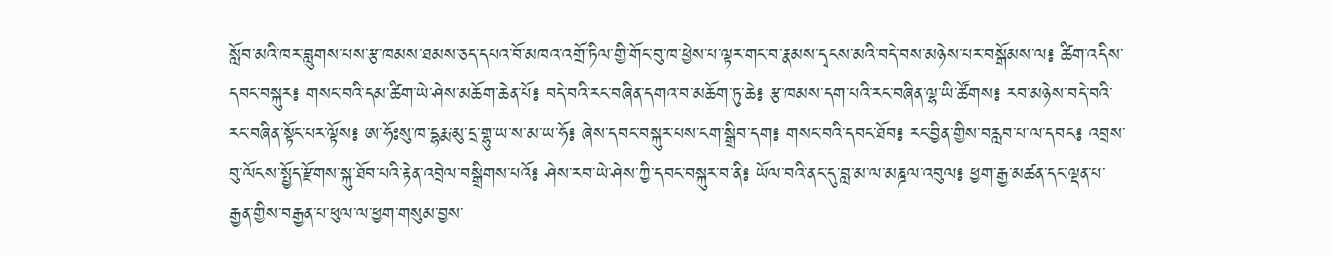སློབ་མའི་ཁར་བླུགས་པས་རྩ་ཁམས་ཐམས་ཅད་དཔའ་བོ་མཁའ་འགྲོ་ཏིལ་གྱི་གོང་བུ་ཁ་ཕྱེས་པ་ལྟར་གང་བ་རྣམས་དྭངས་མའི་བདེ་བས་མཉེས་པར་བསྒོམས་ལ༔ ཚིག་འདིས་དབང་བསྐུར༔ གསང་བའི་དམ་ཚིག་ཡེ་ཤེས་མཆོག་ཆེན་པོ༔ བདེ་བའི་རང་བཞིན་དགའ་བ་མཆོག་ཏུ་ཆེ༔ རྩ་ཁམས་དག་པའི་རང་བཞིན་ལྷ་ཡི་ཚོགས༔ རབ་མཉེས་བདེ་བའི་རང་བཞིན་སྟོང་པར་ལྟོས༔ ཨ་ཧོཿསུ་ཁ་དྷརྨ་མུ་དྲ་གྷུ་ཡ་ས་མ་ཡ་ཧོ༔ ཞེས་དབང་བསྐུར་པས་ངག་སྒྲིབ་དག༔ གསང་བའི་དབང་ཐོབ༔ རང་བྱིན་གྱིས་བརླབ་པ་ལ་དབང༔ འབྲས་བུ་ལོངས་སྤྱོད་རྫོགས་སྐུ་ཐོབ་པའི་རྟེན་འབྲེལ་བསྒྲིགས་པའོ༔ ཤེས་རབ་ཡེ་ཤེས་ཀྱི་དབང་བསྐུར་བ་ནི༔ ཡོལ་བའི་ནང་དུ་བླ་མ་ལ་མཎྜལ་འབུལ༔ ཕྱག་རྒྱ་མཚན་དང་ལྡན་པ་རྒྱན་གྱིས་བརྒྱན་པ་ཕུལ་ལ་ཕྱག་གསུམ་བྱས་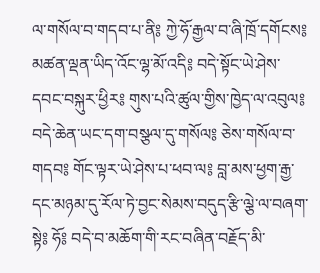ལ་གསོལ་བ་གདབ་པ་ནི༔ ཀྱེ་ཧོ་རྒྱལ་བ་ཞི་ཁྲོ་དགོངས༔ མཚན་ལྡན་ཡིད་འོང་ལྷ་མོ་འདི༔ བདེ་སྟོང་ཡེ་ཤེས་དབང་བསྐུར་ཕྱིར༔ གུས་པའི་ཚུལ་གྱིས་ཁྱེད་ལ་འབུལ༔ བདེ་ཆེན་ཡང་དག་བསྩལ་དུ་གསོལ༔ ཅེས་གསོལ་བ་གདབ༔ གོང་ལྟར་ཡེ་ཤེས་པ་ཕབ་ལ༔ བླ་མས་ཕྱག་རྒྱ་དང་མཉམ་དུ་རོལ་ཏེ་བྱང་སེམས་བདུད་རྩི་ལྕེ་ལ་བཞག་སྟེ༔ ཧོ༔ བདེ་བ་མཆོག་གི་རང་བཞིན་བརྗོད་མི་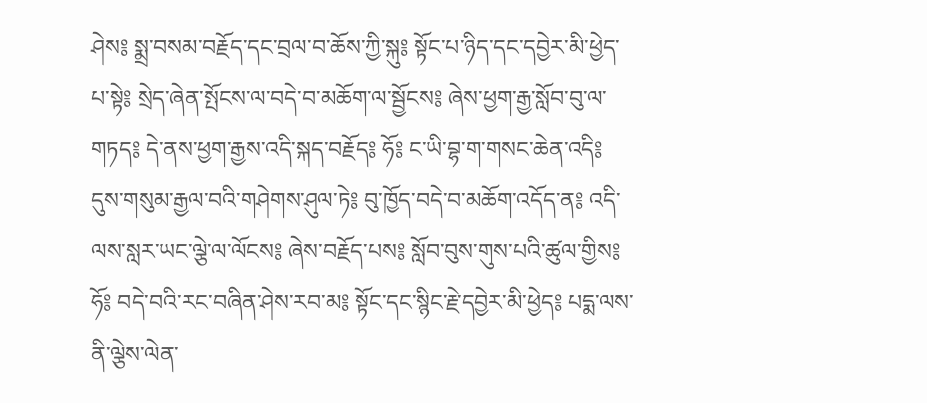ཤེས༔ སྨྲ་བསམ་བརྗོད་དང་བྲལ་བ་ཆོས་ཀྱི་སྐུ༔ སྟོང་པ་ཉིད་དང་དབྱེར་མི་ཕྱེད་པ་སྟེ༔ སྲེད་ཞེན་སྤོངས་ལ་བདེ་བ་མཆོག་ལ་སྦྱོངས༔ ཞེས་ཕྱག་རྒྱ་སློབ་བུ་ལ་གཏད༔ དེ་ནས་ཕྱག་རྒྱས་འདི་སྐད་བརྗོད༔ ཧོ༔ ང་ཡི་བྷ་ག་གསང་ཆེན་འདི༔ དུས་གསུམ་རྒྱལ་བའི་གཤེགས་ཤུལ་ཏེ༔ བུ་ཁྱོད་བདེ་བ་མཆོག་འདོད་ན༔ འདི་ལས་སླར་ཡང་ལྕེ་ལ་ལོངས༔ ཞེས་བརྗོད་པས༔ སློབ་བུས་གུས་པའི་ཚུལ་གྱིས༔ ཧོ༔ བདེ་བའི་རང་བཞིན་ཤེས་རབ་མ༔ སྟོང་དང་སྙིང་རྗེ་དབྱེར་མི་ཕྱེད༔ པདྨ་ལས་ནི་ལྕེས་ལེན་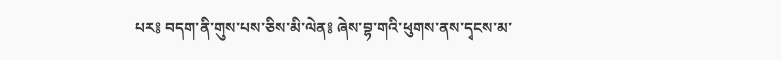པར༔ བདག་ནི་གུས་པས་ཅིས་མི་ལེན༔ ཞེས་བྷ་གའི་ཕུགས་ནས་དྭངས་མ་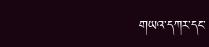གཡའ་དཀར་དང་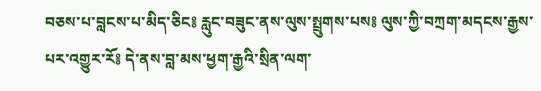བཅས་པ་བླངས་པ་མིད་ཅིང༔ རླུང་བཟུང་ནས་ལུས་སྤྲུགས་པས༔ ལུས་ཀྱི་བཀྲག་མདངས་རྒྱས་པར་འགྱུར་རོ༔ དེ་ནས་བླ་མས་ཕྱག་རྒྱའི་སྲིན་ལག་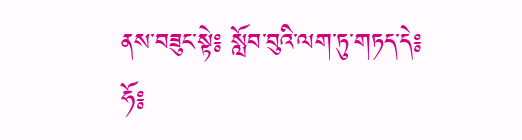ནས་བཟུང་སྟེ༔ སློབ་བུའི་ལག་ཏུ་གཏད་དེ༔ ཧོ༔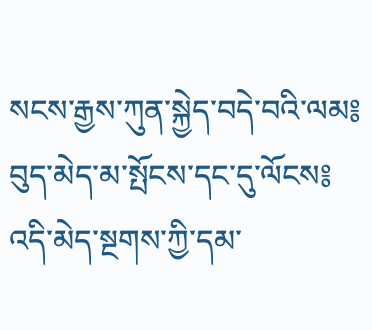སངས་རྒྱས་ཀུན་སྐྱེད་བདེ་བའི་ལམ༔ བུད་མེད་མ་སྤོངས་དང་དུ་ལོངས༔ འདི་མེད་སྔགས་ཀྱི་དམ་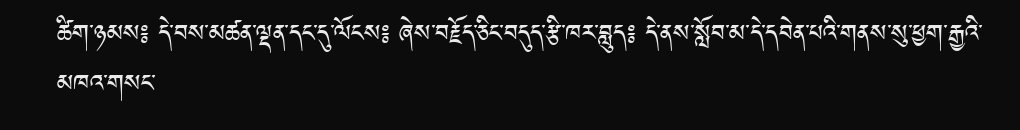ཚིག་ཉམས༔ དེ་བས་མཚན་ལྡན་དང་དུ་ལོངས༔ ཞེས་བརྗོད་ཅིང་བདུད་རྩི་ཁར་བླུད༔ དེ་ནས་སློབ་མ་དེ་དབེན་པའི་གནས་སུ་ཕྱག་རྒྱའི་མཁའ་གསང་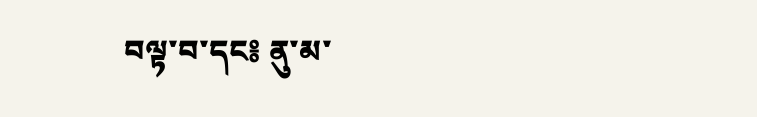བལྟ་བ་དང༔ ནུ་མ་